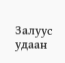Залуус удаан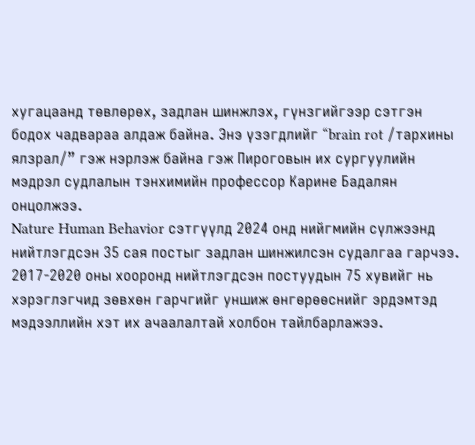хугацаанд төвлөрөх, задлан шинжлэх, гүнзгийгээр сэтгэн бодох чадвараа алдаж байна. Энэ үзэгдлийг “brain rot /тархины ялзрал/” гэж нэрлэж байна гэж Пироговын их сургуулийн мэдрэл судлалын тэнхимийн профессор Карине Бадалян онцолжээ.
Nature Human Behavior сэтгүүлд 2024 онд нийгмийн сүлжээнд нийтлэгдсэн 35 сая постыг задлан шинжилсэн судалгаа гарчээ. 2017-2020 оны хооронд нийтлэгдсэн постуудын 75 хувийг нь хэрэглэгчид зөвхөн гарчгийг уншиж өнгөрөөснийг эрдэмтэд мэдээллийн хэт их ачаалалтай холбон тайлбарлажээ.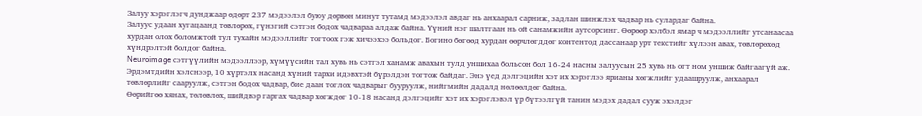Залуу хэрэглэгч дунджаар өдөрт 237 мэдээлэл буюу дөрвөн минут тутамд мэдээлэл авдаг нь анхаарал сарниж, задлан шинжлэх чадвар нь сулардаг байна.
Залуус удаан хугацаанд төвлөрөх, гүнзгий сэтгэн бодох чадвараа алдаж байна. Үүний нэг шалтгаан нь ой санамжийн аутсорсинг. Өөрөөр хэлбэл ямар ч мэдээллийг утсанаасаа хурдан олох боломжтой тул тухайн мэдээллийг тогтоох гэж хичээхээ больдог. Богино бөгөөд хурдан өөрчлөгддөг контентод дассанаар урт текстийг хүлээн авах, төвлөрөхөд хүндрэлтэй болдог байна.
Neuroimage сэтгүүлийн мэдээллээр, хүмүүсийн тал хувь нь сэтгэл ханамж авахын тулд уншихаа больсон бол 16-24 насны залуусын 25 хувь нь огт ном уншиж байгаагүй аж.
Эрдэмтдийн хэлснээр, 10 хүртэлх насанд хүний тархи идэвхтэй бүрэлдэн тогтож байдаг. Энэ үед дэлгэцийн хэт их хэрэглээ ярианы хөгжлийг удаашруулж, анхаарал төвлөрлийг сааруулж, сэтгэн бодох чадвар, бие даан тоглох чадварыг бууруулж, нийгмийн дадалд нөлөөлдөг байна.
Өөрийгөө хянах, төлөвлөх, шийдвэр гаргах чадвар хөгждөг 10-18 насанд дэлгэцийг хэт их хэрэглэвэл үр бүтээлгүй танин мэдэх дадал сууж эхэлдэг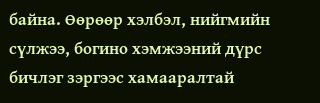байна. Өөрөөр хэлбэл, нийгмийн сүлжээ, богино хэмжээний дүрс бичлэг зэргээс хамааралтай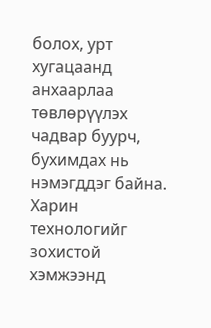болох, урт хугацаанд анхаарлаа төвлөрүүлэх чадвар буурч, бухимдах нь нэмэгддэг байна.
Харин технологийг зохистой хэмжээнд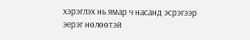хэрэглэх нь ямар ч насанд эсрэгээр эерэг нөлөөтэй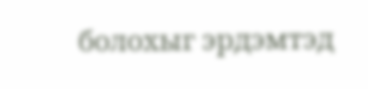болохыг эрдэмтэд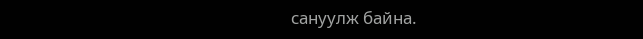сануулж байна.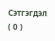Сэтгэгдэл ( 0 )